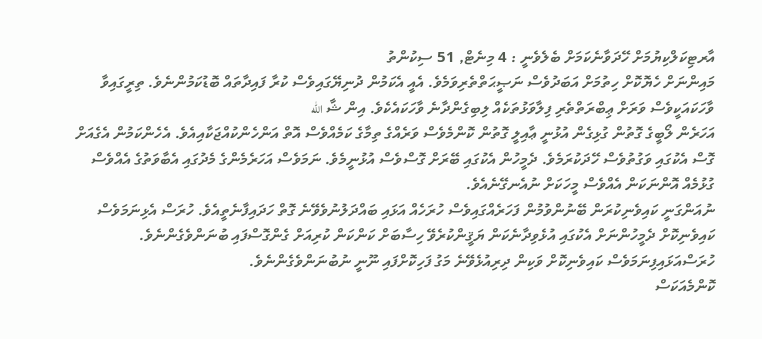އާރޓިކަލްކިޔުމަށް ހޭދަވާނެކަމަށް ބެލެވެނީ : 4 މިނެޓް, 51 ސިކުންތު
މައިންނަށް ހެޔޮކޮށް ހިތުމަށް އަބަދުވެސް ނަޞީޙަތްތެރިވަމެވެ. އެއީ އެކަމުން ދުނިޔޭގައިވެސް ކުރާ ފައިދާތައް ބޮޑުކަމުންނެވެ. ތިރީގައިވާ ވާހަކައަކީވެސް ވަރަށް ޢިބްރަތްތެރި ފިލާވަޅުތަކެއް ލިބިގެންދާނެ ވާހަކައެކެވެ. އިން ޝާ الله
އަހަރެން ލޯބީގެ ގޮތުން ގުޅިގެން އުޅުނީ ޢާއިލީ ގޮތުން ކޮންމެވެސް ވަރެއްގެ ތިމާގެ ކަމެއްވެސް އޮތް އަންހެންކުއްޖަކާއިއެވެ. އެހެންކަމުން އެގެއަށް ގޮސް އެކުގައި ވަގުތުވެސް ހޭދަކުރަމެވެ. ދެމީހުން އެކުގައި ބޭރަށް ގޮސްވެސް އުޅުނީމެވެ. ނަމަވެސް އަހަރެމެންގެ މެދުގައި އެބާވަތުގެ އެއްވެސް ގުޅުމެއް އޮންނަކަން އެއްވެސް މީހަކަށް ނުއެނގޭނެއެވެ.
ނުއަންގަނީ ކައިވެނިކުރަން ބޭނުންވުމުން ފަހަރެއްގައިވެސް ހުރަހެއް އަޅައި ބައްދަލުނުވެވޭނެ ގޮތް ހަދައިފާނެތީއެވެ. ހުރަސް އެޅިނަމަވެސް ކައިވެނިކޮށް ދެމީހުންނަށް އެކުގައި އުޅެވިދާނެކަން ޔަޤީންކުރެވޭ ހިސާބަށް ކަންކަން ކުރިއަށް ގެންގޮސްފައި ބުނަންވެގެންނެވެ. ހުރަސްއަޅައިފިނަމަވެސް ކައިވެނިކޮށް ވަކިން ދިރިއުޅެވޭނެ މަގު ފަހިކޮށްފައި ނޫނީ ނުބުނަންވެގެންނެވެ.
ކޮންމެއަކަސް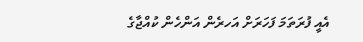އެއީ ފުރަތަމަ ފަހަރަށް އަހރެން އަންހެން ކުއްޖާގެ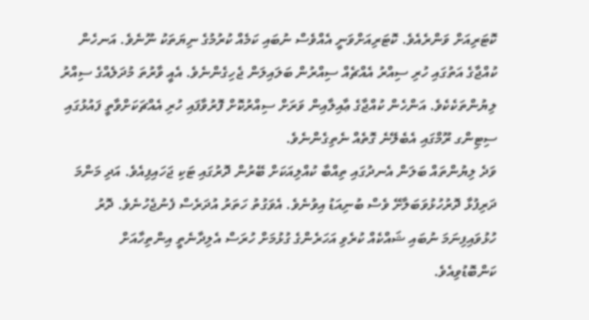ކޮޓަރިއަށް ވަންރެއެވެ. ކޮޓަރިއަށްވަނީ އެއްވެސް ނުބައި ކަމެއް ކުރުމުގެ ނިޔަތަކު ނޫނެވެ. އަނހެން ކުއްޖާގެ އަތުގައި ހުރި ސިއްރު އެއްޗެއް ސިއްރުން ބަލައިލަން ޖެހިގެންނެވެ. އެއީ ވާރުތަ މުދަލެއްގެ ސިއްރު ލިޔުންތަކެކެވެ. އަންހެން ކުއްޖާގެ ޢާއިލާއިން ވަރަށް ސިއްރުކޮށް ފޮރުވާފައި ހުރި އެއްޗަކަށްވާތީ ފައުޅުގައި ސިޓިންގ ރޫމްގައި އެބެލޭނެ ގޮތެއް ނެތިގެންނެވެ.
ވަދެ ލިޔުންތައް ބަލަން އެނދުގައި ތިއްބާ ކުއްލިއަކަށް ބޭރުން ދޮރުގައި ޓަކި ޖަހައިފިއެވެ. އަދި މަންމަ ދަރިފުޅާ ދޮރުހުޅުވަބަލާށޭ ވެސް ބުނިއަޑު އިވުނެވެ. އެވަގުތު ހަތަރު އުދަރެސް ފެނުޖެހުނެވެ. ދޮރު ހުޅުވައިފިނަމަ ނުބައި ޝައްކެއް ކުރެވި އަހަރެންގެ ގުޅުމަށް ހުރަސް އެލިދާނެތީ އިންތިހާއަށް ކަންބޮޑުވިއެވެ.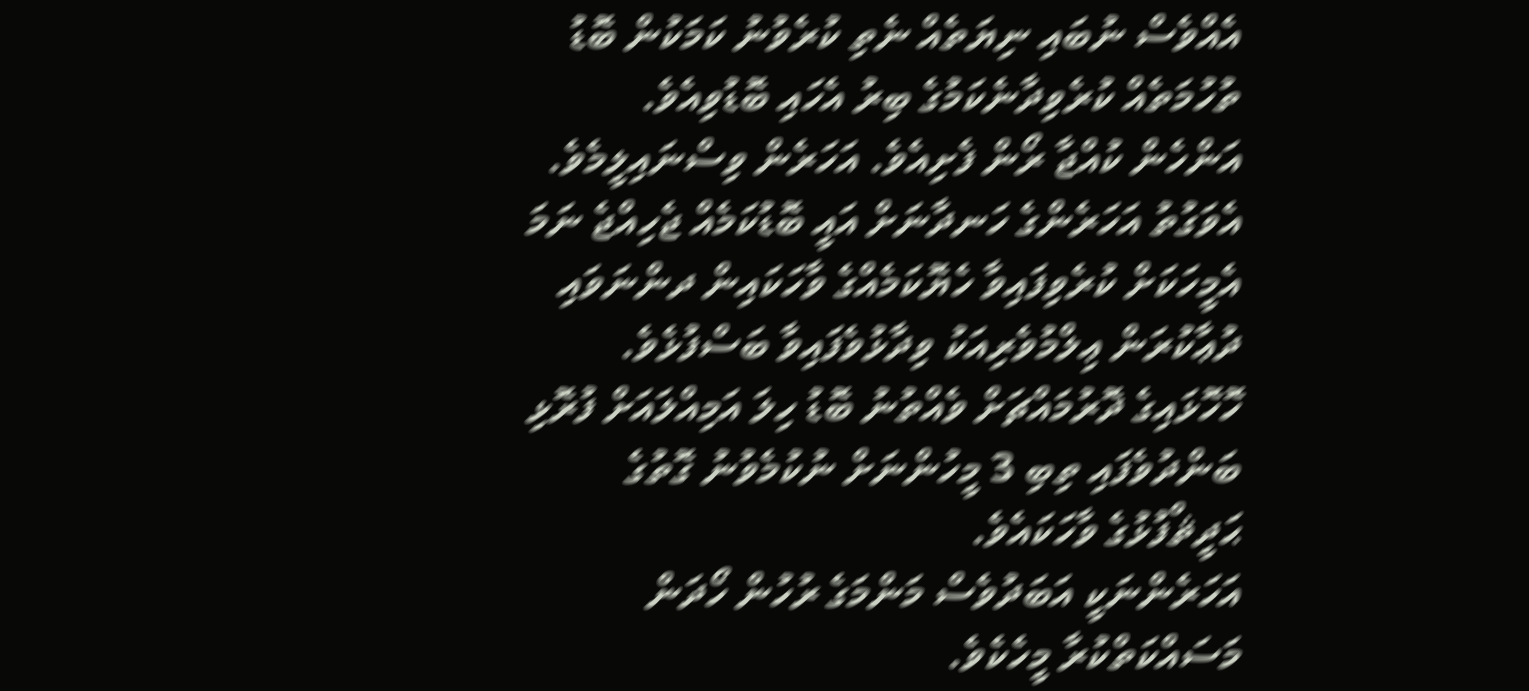އެއްވެސް ނުބައި ނިޔަތެއް ނެތި ކުރެވުނު ކަމަކުން ބޮޑު ތުހުމަތެއް ކުރެވިދާނެކަމުގެ ބިރު އެހައި ބޮޑުވިއެވެ.
އަންހެން ކުއްޖާ ރޯން ފެށިއެވެ. އަހަރެން ވިސްނައިލީމެވެ. އެވަގުތު އަހަރެންގެ ހަނދާނަށް އައީ ބޮޑުކަމެއް ޖެހިއްޖެ ނަމަ އެމީހަކަށް ކުރެވިފައިވާ ހެޔޮކަމެއްގެ ވާހަކައިން ދންނަވައި ދުޢާކުރަން ޢިލްމުވެރިއަކު ވިދާޅުވެފައިވާ ބަސްފުޅެވެ. ހޮހޮޅައިގެ ދޮރުމައްޗަށް ވެއްތުނު ބޮޑު ހިލަ އަމިއްލައަށް ފުރޮޅި ބަންދުވެފައި ތިބި 3 މީހުންނަށް ނުކުމެވުނު ގޮތުގެ ޙަދީޘްފުޅުގެ ވާހަކައެވެ.
އަހަރެންނަކީ އަބަދުވެސް މަންމަގެ ރުހުން ހޯދަން މަސައްކަތްކުރާ މީހެކެވެ.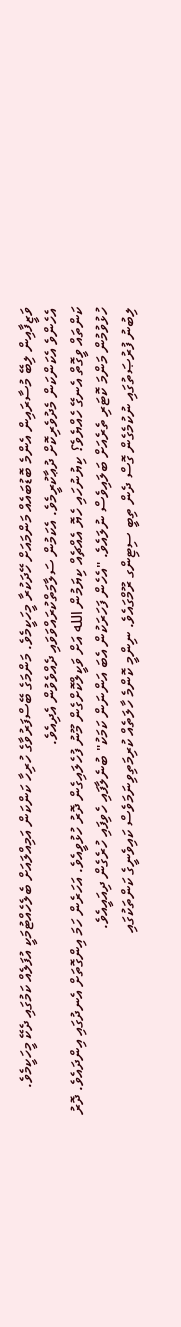ވަޒީފާއިން ލިބޭ މުސާރައިން އެންމެ ބޮޑުބައެއް މަންމައަށް ހޭދަކުރާ މީހަކީމެވެ. މަންމަގެ ބޭސްފަރުވާގެ ހުރިހާ ކަންކަން އަމިއްލައަށް ބެލެހެއްޓުމަކީ އުފަލެއް ކަމުގައި ދެކޭ މީހަކީމެވެ. އެހެންވެ އެކަންކަން މެދުވެރިކޮށް ދުޢާކުރީމެވެ. އެކަމުން ސަލާމަތްކުރައްވަވައި ދެއްވެވުން އެދިއެވެ.
ކަންތައް ވީގޮތް އެނގޭ ހެއްޔެވެ؟ ކިޔުނުހައި ހެޔޮ އެއްޗެއް ކިޔަމުން الله އަށް ވަކީލްކޮށްގެން މޫނު ފުހެލައިގެން ދޮރު ހުޅުވީއެވެ. އަހަރެން ހަމަ އިންގޮތަށް އެނދުގައި އިންދައެވެ. ދޮރު ހުޅުވުމުން މަންމަ ކޮޓަރި ތެރެއަށް ބަލައިވެސް ނުލައެވެ. "އެހެން ފަހަރަކުން އެބަ އަންނަން ކަމަކު" ބުނެލާފައި ހެވިފައި ހުރެގެން ދިއައީއެވެ.
ލިބުނު ފުރުޞަތުގައި ނުކުމެގެން ގޮސް ދެން ތިބީ ސިޓިންގ ރޫމްގައެވެ. ނިންމީ ކޮންމެ ހާލަތެއް ކުރިމަތިވިނަމަވެސް ކައިވެނީގެ ކަންތަކުގައި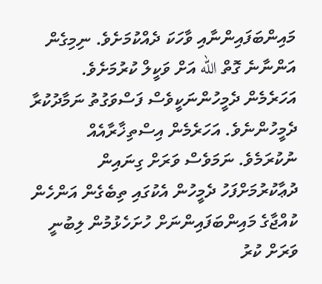މައިންބަފައިންނާއި ވާހަކަ ދެއްކުމަށެވެ. ނިމިގެން އަންނާނެ ގޮތް الله އަށް ވަކީލް ކުރުމަށެވެ.
އަހަރެމެން ދެމީހުންނަކީވެސް ފަސްވަގުތު ނަމާދުކުރާ ދެމީހުންނެވެ. އަހަރެމެން އިސްތިޚާރާއެއް ނުކުރަމެވެ. ނަމަވެސް ވަރަށް ގިނައިން ދުޢާކުރުމަށްފަހު ދެމީހުން އެކުގައި ތިބެގެން އަންހެން ކުއްޖާގެ މައިންބަފައިންނަށް ހުށަހެޅުމުން ލިބުނީ ވަރަށް ކުރު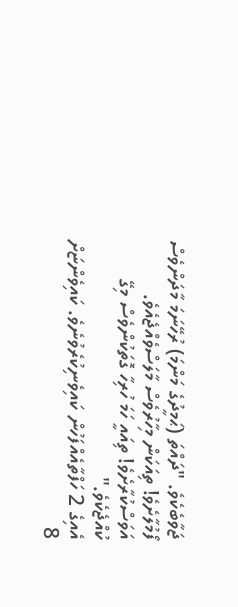ޖަވާބެކެވެ. "ދައްތަ (ޙަމީދުގެ މަންމަ) ރުހޭނަމަ މާދަންވެސް ފޯމުލާށެވެ! ތިއަކަން މިހާރުވެސް މާލަސްވެއްޖެއެވެ. އަވަސްކުރާށެވެ! ތިއައީ ހަމަ ހުރިހާ ގޮތަކުންވެސް މިގޭ ކުއްޖެކެވެ."
އެއިގެ 2 ހަފްތާއެއްފަހުން ކައިވެނިކުރެވުނެވެ. ކައިވެންޏަށް 8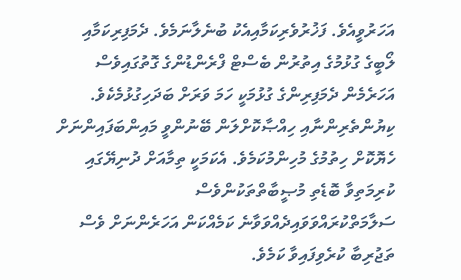އަހަރުވީއެވެ. ފަޚުރުވެރިކަމާއިއެކު ބުނެލާނަމެވެ. ދެމަފިރިކަމާއި ލޯބީގެ ގުޅުމުގެ އިތުރުން ބެސްޓް ފްރެންޑުންގެ ގޮތުގައިވެސް އަހަރެމެން ދެމަފިރިންގެ ގުޅުމަކީ ހަމަ ވަރަށް ބަދަހިގުޅުމެކެވެ.
ކިޔުންތެރިންނާއި ހިއްޞާކޮށްލަން ބޭނުންވީ މައިންބަފައިންނަށް ހެޔޮކޮށް ހިތުމުގެ މުހިންމުކަމެވެ. އެކަމަކީ ތިމާއަށް ދުނިޔޭގައި ކުރިމަތިވާ ބޮޑެތި މުޞީބާތްތަކުންވެސް ސަލާމަތްކުރައްވަވައިދެއްވަވާނެ ކަމެއްކަން އަހަރެންނަށް ވެސް ތަޖުރިބާ ކުރެވިފައިވާ ކަމެވެ.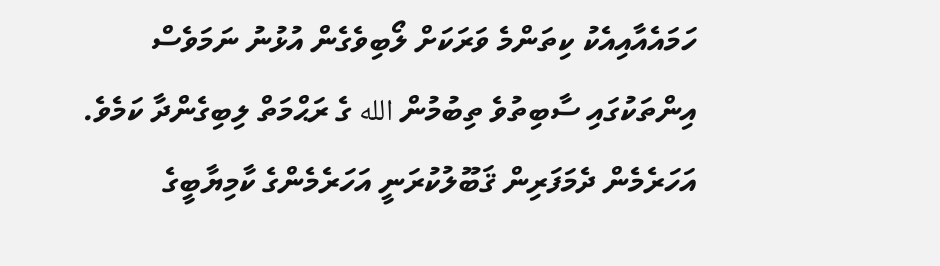ހަމައެއާއިއެކު ކިތަންމެ ވަރަކަށް ލޯބިވެގެން އުޅުނު ނަމަވެސް އިންތަކުގައި ސާބިތުވެ ތިބުމުން الله ގެ ރަޙްމަތް ލިބިގެންދާ ކަމެވެ. އަހަރެމެން ދެމަފަރިން ޤަބޫލުކުރަނީ އަހަރެމެންގެ ކާމިޔާބީގެ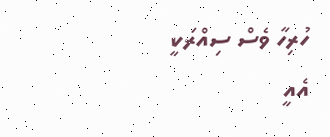ހުރިހާ ވެސް ސިއްރަކީ އެއީ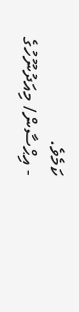ކަމެވެ.
- އިޙްސާން/ މިއަދުނޫހުގެ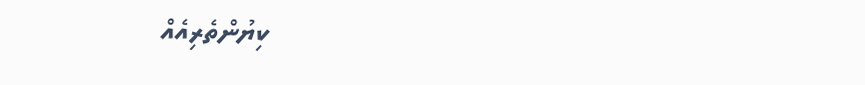ކިޔުންތެރިއެއް